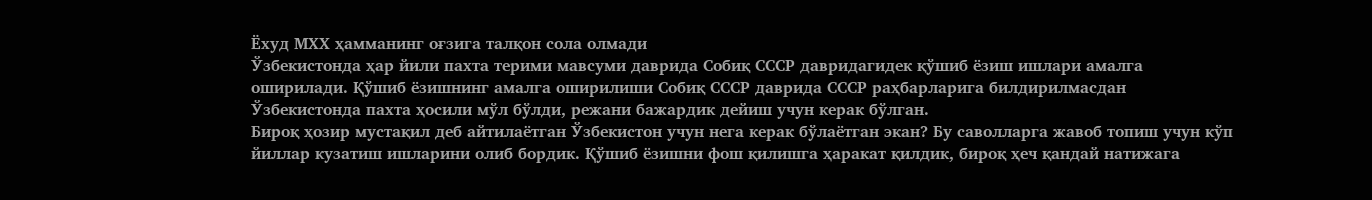Ёхуд МХХ ҳамманинг оғзига талқон сола олмади
Ўзбекистонда ҳар йили пахта терими мавсуми даврида Собиқ СССР давридагидек қўшиб ёзиш ишлари амалга оширилади. Қўшиб ёзишнинг амалга оширилиши Собиқ СССР даврида СССР раҳбарларига билдирилмасдан Ўзбекистонда пахта ҳосили мўл бўлди, режани бажардик дейиш учун керак бўлган.
Бироқ ҳозир мустақил деб айтилаётган Ўзбекистон учун нега керак бўлаётган экан? Бу саволларга жавоб топиш учун кўп йиллар кузатиш ишларини олиб бордик. Қўшиб ёзишни фош қилишга ҳаракат қилдик, бироқ ҳеч қандай натижага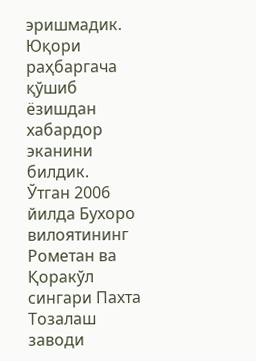эришмадик. Юқори раҳбаргача қўшиб ёзишдан хабардор эканини билдик.
Ўтган 2006 йилда Бухоро вилоятининг Рометан ва Қоракўл сингари Пахта Тозалаш заводи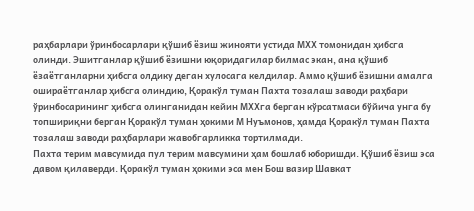раҳбарлари ўринбосарлари қўшиб ёзиш жинояти устида МХХ томонидан ҳибсга олинди. Эшитганлар қўшиб ёзишни юқоридагилар билмас экан, ана қўшиб ёзаётганларни ҳибсга олдику деган хулосага келдилар. Аммо қўшиб ёзишни амалга ошираётганлар ҳибсга олиндию, Қоракўл туман Пахта тозалаш заводи раҳбари ўринбосарининг ҳибсга олинганидан кейин МХХга берган кўрсатмаси бўйича унга бу топшириқни берган Қоракўл туман ҳокими М Нуъмонов, ҳамда Қоракўл туман Пахта тозалаш заводи раҳбарлари жавобгарликка тортилмади.
Пахта терим мавсумида пул терим мавсумини ҳам бошлаб юборишди. Қўшиб ёзиш эса давом қилаверди. Қоракўл туман ҳокими эса мен Бош вазир Шавкат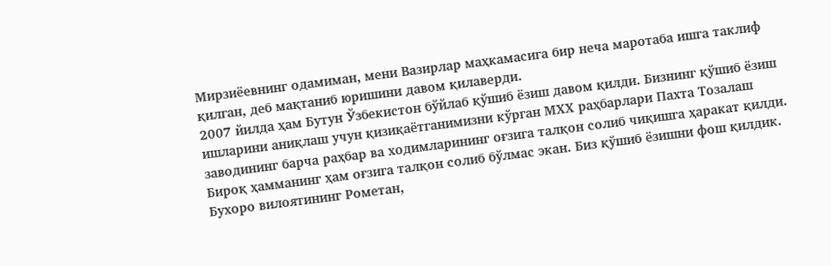Мирзиёевнинг одамиман, мени Вазирлар маҳкамасига бир неча маротаба ишга таклиф қилган, деб мақтаниб юришини давом қилаверди.
2007 йилда ҳам Бутун Ўзбекистон бўйлаб қўшиб ёзиш давом қилди. Бизнинг қўшиб ёзиш ишларини аниқлаш учун қизиқаётганимизни кўрган МХХ раҳбарлари Пахта Тозалаш заводининг барча раҳбар ва ходимларининг оғзига талқон солиб чиқишга ҳаракат қилди. Бироқ ҳамманинг ҳам оғзига талқон солиб бўлмас экан. Биз қўшиб ёзишни фош қилдик. Бухоро вилоятининг Рометан,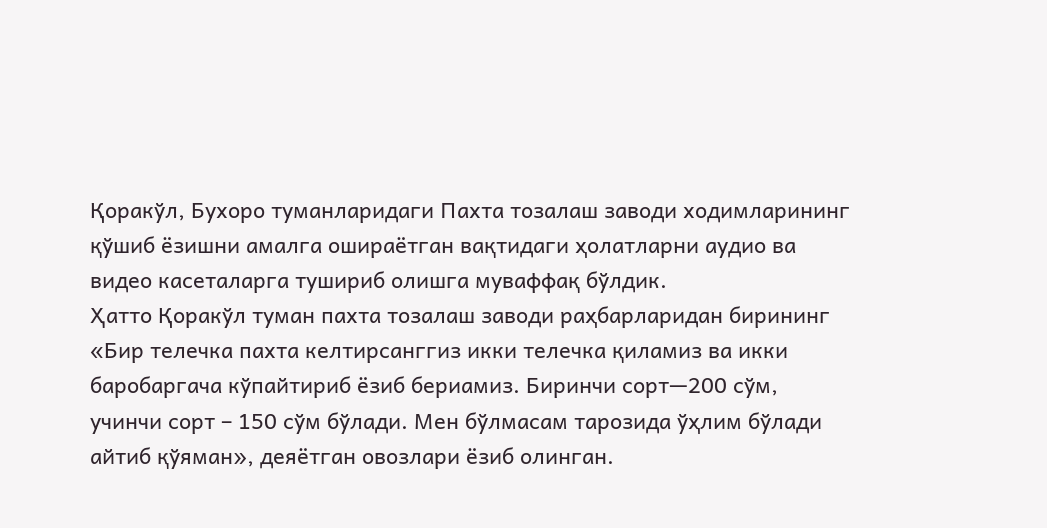Қоракўл, Бухоро туманларидаги Пахта тозалаш заводи ходимларининг қўшиб ёзишни амалга ошираётган вақтидаги ҳолатларни аудио ва видео касеталарга тушириб олишга муваффақ бўлдик.
Ҳатто Қоракўл туман пахта тозалаш заводи раҳбарларидан бирининг «Бир телечка пахта келтирсанггиз икки телечка қиламиз ва икки баробаргача кўпайтириб ёзиб бериамиз. Биринчи сорт—200 сўм, учинчи сорт – 150 сўм бўлади. Мен бўлмасам тарозида ўҳлим бўлади айтиб қўяман», деяётган овозлари ёзиб олинган.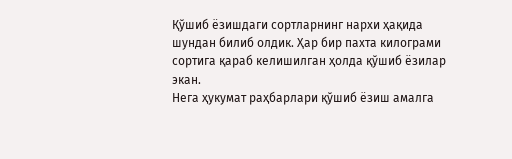Қўшиб ёзишдаги сортларнинг нархи ҳақида шундан билиб олдик. Ҳар бир пахта килограми сортига қараб келишилган ҳолда қўшиб ёзилар экан.
Нега ҳукумат раҳбарлари қўшиб ёзиш амалга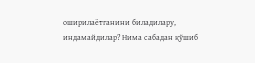оширилаётганини биладилару, индамайдилар? Нима сабадан қўшиб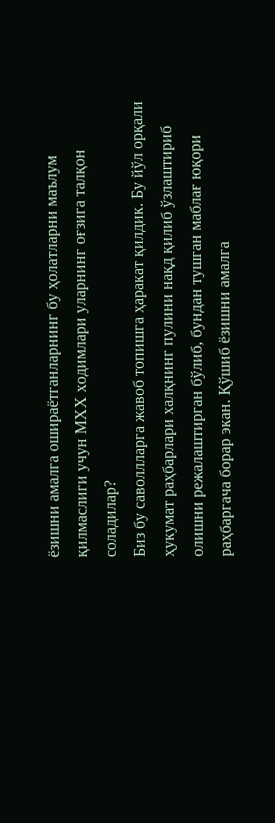ёзишни амалга ошираётганларнинг бу ҳолатларни маълум қилмаслиги учун МХХ ходимлари уларнинг оғзига талқон соладилар?
Биз бу саволлларга жавоб топишга ҳаракат қилдик. Бу йўл орқали ҳукумат раҳбарлари халқнинг пулини нақд қилиб ўзлаштириб олишни режалаштирган бўлиб, бундан тушган маблағ юқори раҳбаргача борар экан. Қўшиб ёзишни амалга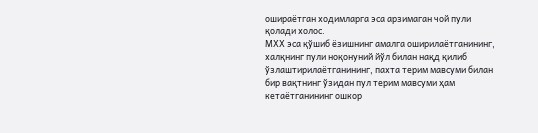ошираётган ходимларга эса арзимаган чой пули қолади холос.
МХХ эса қўшиб ёзишнинг амалга оширилаётганининг, халқнинг пули ноқонуний йўл билан нақд қилиб ўзлаштирилаётганининг, пахта терим мавсуми билан бир вақтнинг ўзидан пул терим мавсуми ҳам кетаётганининг ошкор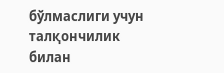бўлмаслиги учун талқончилик билан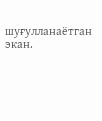шуғулланаётган экан.